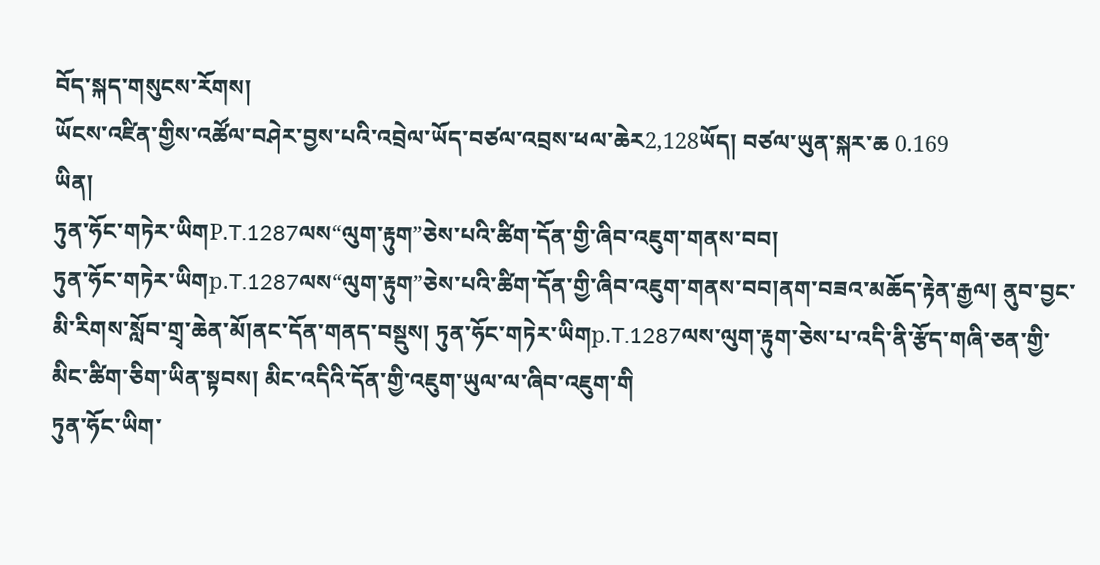བོད་སྐད་གསུངས་རོགས།
ཡོངས་འཛིན་གྱིས་འཚོལ་བཤེར་བྱས་པའི་འབྲེལ་ཡོད་བཙལ་འབྲས་ཕལ་ཆེར2,128ཡོད། བཙལ་ཡུན་སྐར་ཆ 0.169
ཡིན།
ཏུན་ཧོང་གཏེར་ཡིགP.T.1287ལས“ལུག་རྟུག”ཅེས་པའི་ཚིག་དོན་གྱི་ཞིབ་འཇུག་གནས་བབ།
ཏུན་ཧོང་གཏེར་ཡིགp.T.1287ལས“ལུག་རྟུག”ཅེས་པའི་ཚིག་དོན་གྱི་ཞིབ་འཇུག་གནས་བབ།ནག་བཟའ་མཆོད་རྟེན་རྒྱལ། ནུབ་བྱང་མི་རིགས་སློབ་གྲྭ་ཆེན་མོ།ནང་དོན་གནད་བསྡུས། ཏུན་ཧོང་གཏེར་ཡིགp.T.1287ལས་ལུག་རྟུག་ཅེས་པ་འདི་ནི་རྩོད་གཞི་ཅན་གྱི་མིང་ཚིག་ཅིག་ཡིན་སྟབས། མིང་འདིའི་དོན་གྱི་འཇུག་ཡུལ་ལ་ཞིབ་འཇུག་གི
ཏུན་ཧོང་ཡིག་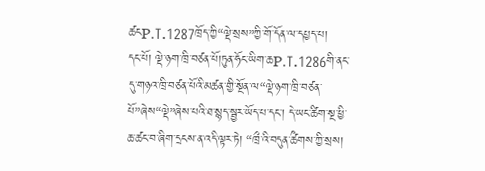ཚངP.T.1287ཁྲོད་ཀྱི“ལྡེ་སྲས”ཀྱི་གོ་དོན་ལ་དཔྱད་པ།
དང་པོ། ལྡེ་ཉག་ཁྲི་བཙན་པོ།ཏུན་ཧོང་ཡིག་ཆP.T.1286གི་ནང་དུ་གཉའ་ཁྲི་བཙན་པོའི་མཚན་གྱི་སྔོན་ལ“ལྡེ་ཉག་ཁྲི་བཙན་པོ”ཞེས“ལྡེ”ཞེས་པའི་ཐ་སྙད་སྦྱར་ཡོད་པ་དང་། དེ་ཡང་ཚིག་སྔ་ཕྱི་ཆ་ཚང་བ་ཞིག་དྲངས་ན་འདི་ལྟར་ཏེ། “ཁྲྀ་འི་བདུན་ཚྀགས་ཀྱི་སྲས།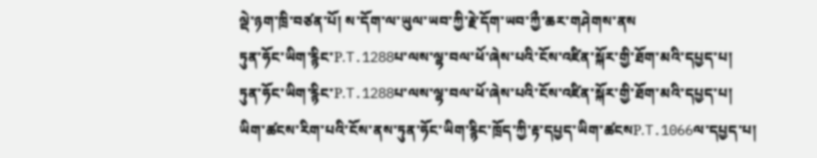ལྡེ་ཉག་ཁྲི་བཙན་པོ། ས་དོག་ལ་ཡུལ་ཡབ་ཀྱི་རྗེ་དོག་ཡབ་ཀྱྀ་ཆར་གཤེགས་ནས
ཏུན་ཧོང་ཡིག་རྙིང་P.T.1288པ་ལས་ལྷ་བལ་ཕོ་ཞེས་པའི་ངོས་འཛིན་སྐོར་གྱི་ཐོག་མའི་དཔྱད་པ།
ཏུན་ཧོང་ཡིག་རྙིང་P.T.1288པ་ལས་ལྷ་བལ་ཕོ་ཞེས་པའི་ངོས་འཛིན་སྐོར་གྱི་ཐོག་མའི་དཔྱད་པ།
ཡིག་ཚངས་རིག་པའི་ངོས་ནས་ཏུན་ཧོང་ཡིག་རྙིང་ཁྲོད་ཀྱི་རྟ་དཔྱད་ཡིག་ཚངསP.T.1066ལ་དཔྱད་པ།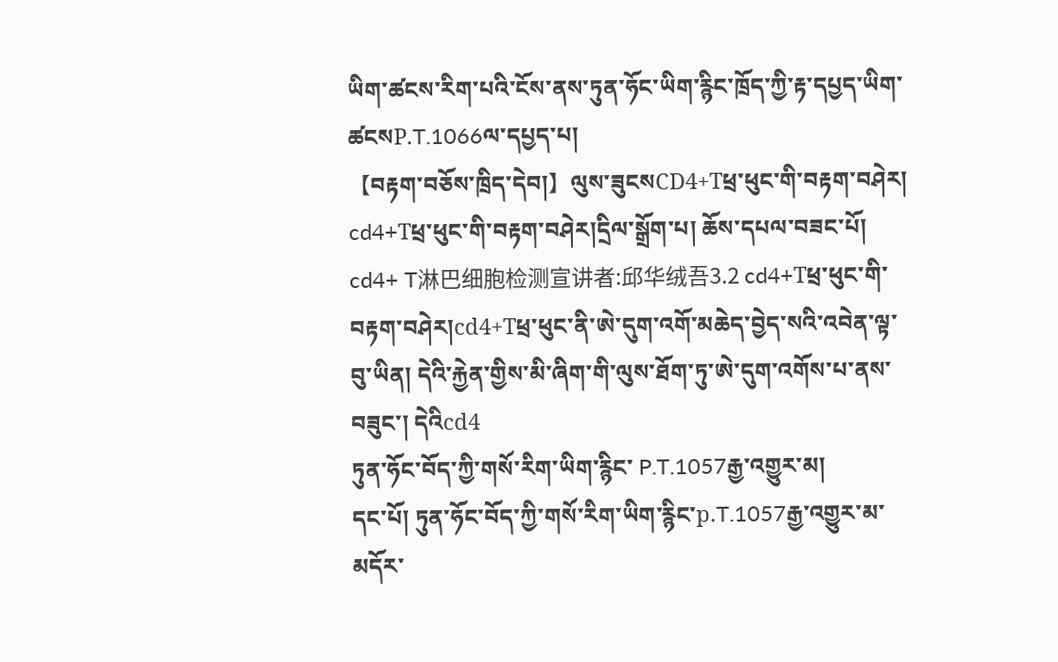ཡིག་ཚངས་རིག་པའི་ངོས་ནས་ཏུན་ཧོང་ཡིག་རྙིང་ཁྲོད་ཀྱི་རྟ་དཔྱད་ཡིག་ཚངསP.T.1066ལ་དཔྱད་པ།
【བརྟག་བཅོས་ཁྲིད་དེབ།】ལུས་ཟུངསCD4+Tཕྲ་ཕུང་གི་བརྟག་བཤེར།
cd4+Tཕྲ་ཕུང་གི་བརྟག་བཤེར།དྲིལ་སྒྲོག་པ། ཆོས་དཔལ་བཟང་པོ། cd4+ T淋巴细胞检测宣讲者:邱华绒吾3.2 cd4+Tཕྲ་ཕུང་གི་བརྟག་བཤེར།cd4+Tཕྲ་ཕུང་ནི་ཨེ་དུག་འགོ་མཆེད་བྱེད་སའི་འབེན་ལྟ་བུ་ཡིན། དེའི་རྐྱེན་གྱིས་མི་ཞིག་གི་ལུས་ཐོག་ཏུ་ཨེ་དུག་འགོས་པ་ནས་བཟུང་། དེའིcd4
ཏུན་ཧོང་བོད་ཀྱི་གསོ་རིག་ཡིག་རྙིང་ P.T.1057རྒྱ་འགྱུར་མ།
དང་པོ། ཏུན་ཧོང་བོད་ཀྱི་གསོ་རིག་ཡིག་རྙིང་p.T.1057རྒྱ་འགྱུར་མ་མདོར་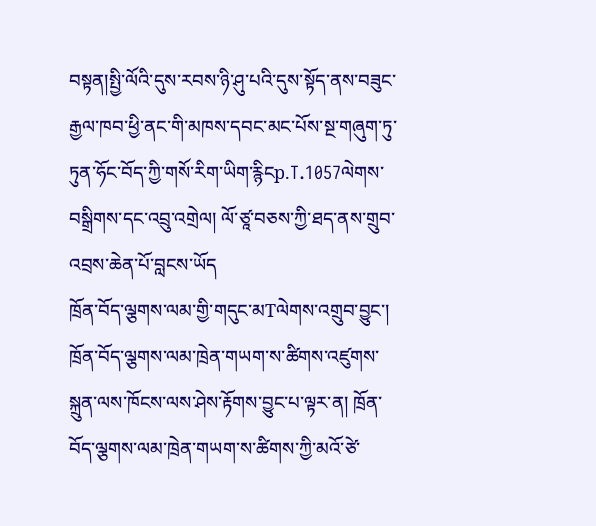བསྟན།སྤྱི་ལོའི་དུས་རབས་ཉི་ཤུ་པའི་དུས་སྟོད་ནས་བཟུང་རྒྱལ་ཁབ་ཕྱི་ནང་གི་མཁས་དབང་མང་པོས་སྔ་གཞུག་ཏུ་ཏུན་ཧོང་བོད་ཀྱི་གསོ་རིག་ཡིག་རྙིངp.T.1057ལེགས་བསྒྲིགས་དང་འབྲུ་འགྲེལ། ལོ་ཙཱ་བཅས་ཀྱི་ཐད་ནས་གྲུབ་འབྲས་ཆེན་པོ་བླངས་ཡོད
ཁྲོན་བོད་ལྕགས་ལམ་གྱི་གདུང་མTལེགས་འགྲུབ་བྱུང་།
ཁྲོན་བོད་ལྕགས་ལམ་ཁྲེན་གཡག་ས་ཚིགས་འཛུགས་སྐྲུན་ལས་ཁོངས་ལས་ཤེས་རྟོགས་བྱུང་པ་ལྟར་ན། ཁྲོན་བོད་ལྕགས་ལམ་ཁྲེན་གཡག་ས་ཚིགས་ཀྱི་མའོ་ཙེ་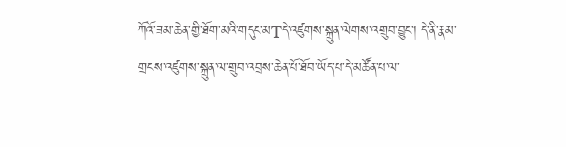ཀོའོ་ཟམ་ཆེན་གྱི་ཐོག་མའི་གདུང་མTདེ་འཛུགས་སྐྲུན་ལེགས་འགྲུབ་བྱུང་། དེ་ནི་རྣམ་གྲངས་འཛུགས་སྐྲུན་ལ་གྲུབ་འབྲས་ཆེན་པོ་ཐོབ་ཡོད་པ་དེ་མཚོན་པ་ལ་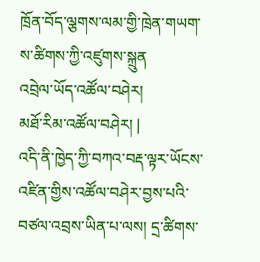ཁྲོན་བོད་ལྕགས་ལམ་གྱི་ཁྲེན་གཡག་ས་ཚིགས་ཀྱི་འཛུགས་སྐྲུན
འབྲེལ་ཡོད་འཚོལ་བཤེར།
མཐོ་རིམ་འཚོལ་བཤེར། |
འདི་ནི་ཁྱེད་ཀྱི་བཀའ་བརྡ་ལྟར་ཡོངས་འཛིན་གྱིས་འཚོལ་བཤེར་བྱས་པའི་བཙལ་འབྲས་ཡིན་པ་ལས། དྲ་ཚིགས་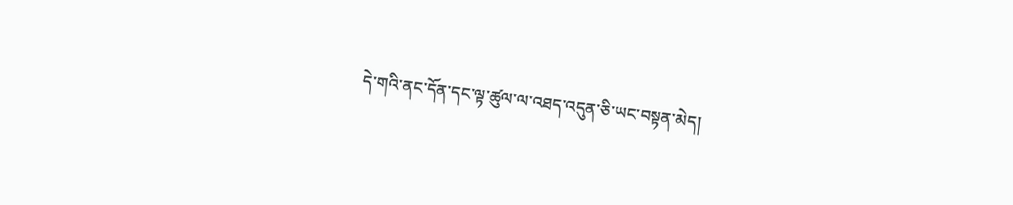དེ་གའི་ནང་དོན་དང་ལྟ་ཚུལ་ལ་འཐད་འདུན་ཅི་ཡང་བསྟན་མེད།